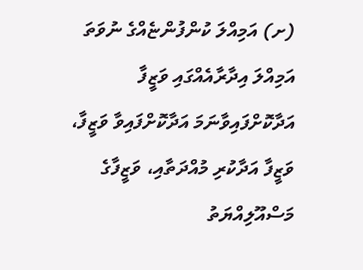(ށ) އަމިއްލަ ކުންފުންޏެއްގެ ނުވަތަ އަމިއްލަ އިދާރާއެއްގައި ވަޒީފާ އަދާކޮށްފައިވާނަމަ އަދާކޮށްފައިވާ ވަޒީފާ، ވަޒީފާ އަދާކުރި މުއްދަތާއި، ވަޒީފާގެ މަސްއޫލިއްޔަތު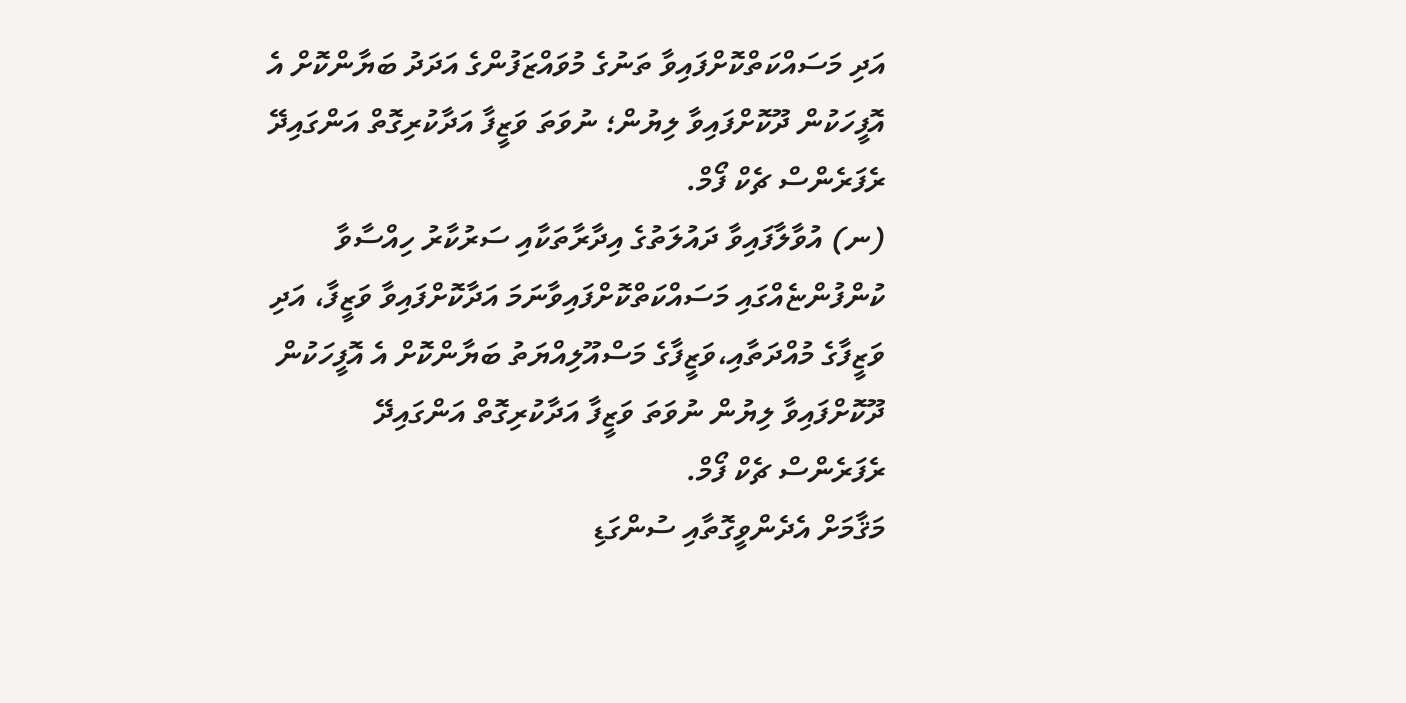އަދި މަސައްކަތްކޮށްފައިވާ ތަނުގެ މުވައްޒަފުންގެ އަދަދު ބަޔާންކޮށް އެ އޮފީހަކުން ދޫކޮށްފައިވާ ލިޔުން؛ ނުވަތަ ވަޒީފާ އަދާކުރިގޮތް އަންގައިދޭ ރެފަރެންސް ޗެކް ފޯމް.
(ނ) އުވާލާފައިވާ ދައުލަތުގެ އިދާރާތަކާއި ސަރުކާރު ހިއްސާވާ ކުންފުންޏެއްގައި މަސައްކަތްކޮށްފައިވާނަމަ އަދާކޮށްފައިވާ ވަޒީފާ، އަދި ވަޒީފާގެ މުއްދަތާއި،ވަޒީފާގެ މަސްއޫލިއްޔަތު ބަޔާންކޮށް އެ އޮފީހަކުން ދޫކޮށްފައިވާ ލިޔުން ނުވަތަ ވަޒީފާ އަދާކުރިގޮތް އަންގައިދޭ ރެފަރެންސް ޗެކް ފޯމް.
މަޤާމަށް އެދެންވީގޮތާއި ސުންގަޑި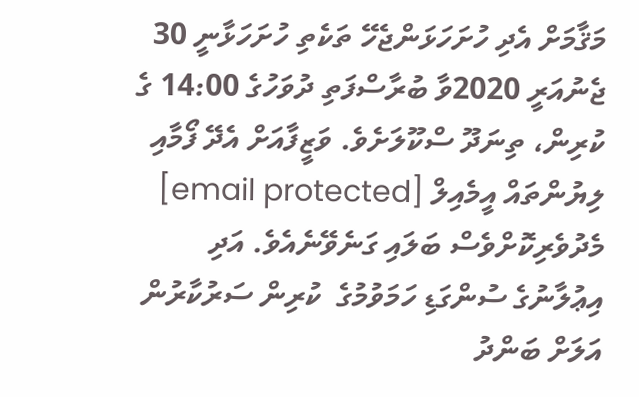މަޤާމަށް އެދި ހުށަހަޅަންޖެހޭ ތަކެތި ހުށަހަޅާނީ 30 ޖެނުއަރީ 2020ވާ ބުރާސްފަތި ދުވަހުގެ 14:00 ގެ ކުރިން، ތިނަދޫ ސްކޫލަށެވެ. ވަޒީފާއަށް އެދޭ ފޯމާއި ލިޔުންތައް އީމެއިލް [email protected]  މެދުވެރިކޮށްވެސް ބަލައި ގަނެވޭނެއެވެ. އަދި އިޢުލާނުގެ ސުންގަޑި ހަމަވުމުގެ  ކުރިން ސަރުކާރުން އަލަށް ބަންދު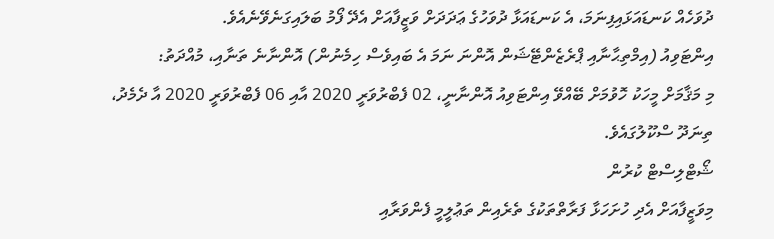ދުވަހެއް ކަނޑައަޅައިފިނަމަ، އެ ކަނޑައަޅާ ދުވަހުގެ ޢަދަދަށް ވަޒީފާއަށް އެދޭ ފޯމު ބަލައިގަނެވޭނެއެވެ.
އިންޓަވިއު (އިމްތިޙާނާއި ޕްރެޒެންޓޭޝަން އޮންނަ ނަމަ އެ ބައިވެސް ހިމެނުން) އޮންނާނެ ތަނާއި، މުއްދަތު:
މި މަޤާމަށް މީހަކު ހޮވުމަށް ބޭއްވޭ އިންޓަވިއު އޮންނާނީ، 02 ފެބްރުވަރީ 2020 އާއި 06 ފެބްރުވަރީ 2020 އާ ދެމެދު، ތިނަދޫ ސްކޫލުގައެވެ.
ޝޯޓްލިސްޓް ކުރުން
މިވަޒީފާއަށް އެދި ހުށަހަޅާ ފަރާތްތަކުގެ ތެރެއިން ތަޢުލީމީ ފެންވަރާއި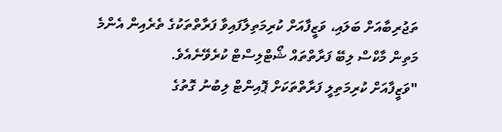ތަޖުރިބާއަށް ބަލައި، ވަޒީފާއަށް ކުރިމަތިލާފައިވާ ފަރާތްތަކުގެ ތެރެއިން އެންމެ މަތިން މާކްސް ލިބޭ ފަރާތްތައް ޝޯޓްލިސްޓް ކުރެވޭނެއެވެ.
"ވަޒީފާއަށް ކުރިމަތިލީ ފަރާތްތަކަށް ޕޮއިންޓް ލިބުނު ގޮތުގެ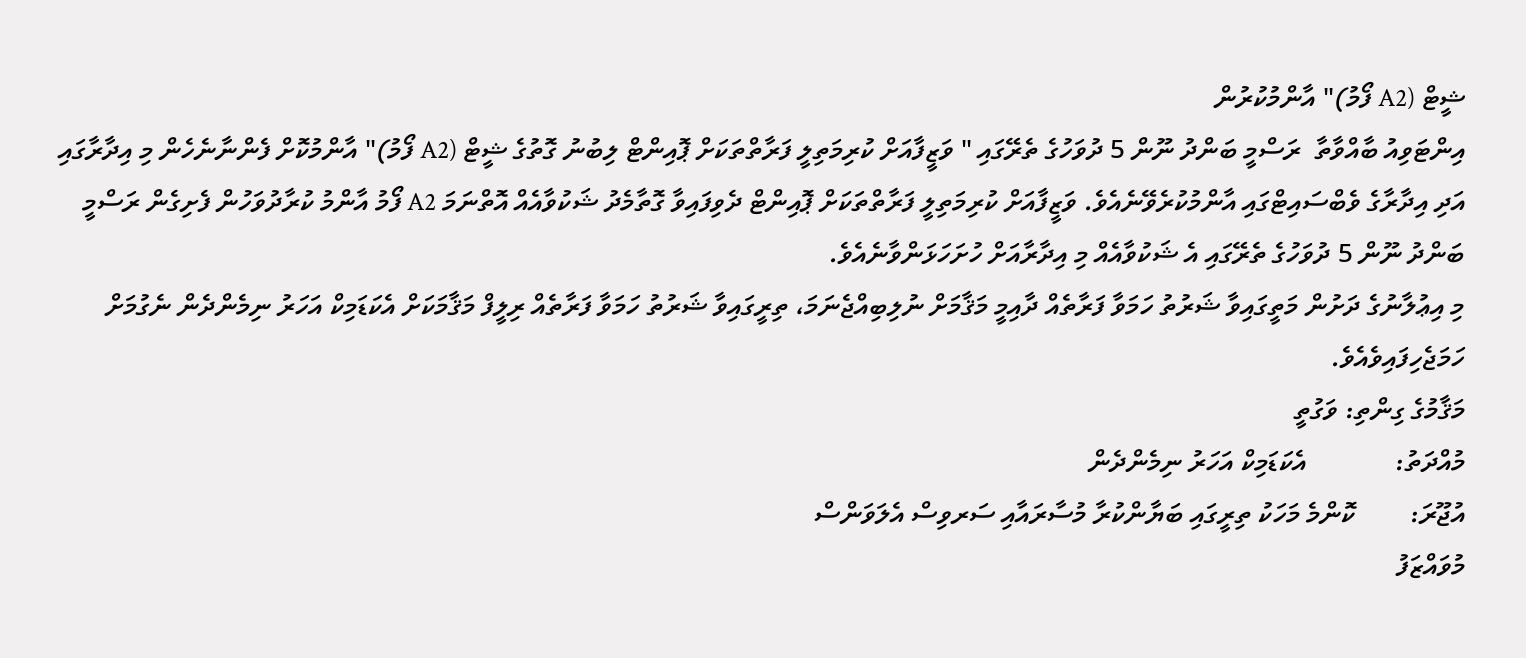ޝީޓް (A2 ފޯމު)" އާންމުކުރުން
އިންޓަވިއު ބާއްވާތާ  ރަސްމީ ބަންދު ނޫން 5 ދުވަހުގެ ތެރޭގައި " ވަޒީފާއަށް ކުރިމަތިލީ ފަރާތްތަކަށް ޕޮއިންޓް ލިބުނު ގޮތުގެ ޝީޓް (A2 ފޯމު)" އާންމުކޮށް ފެންނާނެހެން މި އިދާރާގައި އަދި އިދާރާގެ ވެބްސައިޓްގައި އާންމުކުރެވޭނެއެވެ. ވަޒީފާއަށް ކުރިމަތިލީ ފަރާތްތަކަށް ޕޮއިންޓް ދެވިފައިވާ ގޮތާމެދު ޝަކުވާއެއް އޮތްނަމަ A2 ފޯމު އާންމު ކުރާދުވަހުން ފެށިގެން ރަސްމީ ބަންދު ނޫން 5 ދުވަހުގެ ތެރޭގައި އެ ޝަކުވާއެއް މި އިދާރާއަށް ހުށަހަޅަންވާނެއެވެ.
މި އިޢުލާނުގެ ދަށުން މަތީގައިވާ ޝަރުތު ހަމަވާ ފަރާތެއް ދާއިމީ މަޤާމަށް ނުލިބިއްޖެނަމަ، ތިރީގައިވާ ޝަރުތު ހަމަވާ ފަރާތެއް ރިލީފް މަޤާމަކަށް އެކަޑަމިކް އަހަރު ނިމެންދެން ނެގުމަށް ހަމަޖެހިފައިވެއެވެ.
މަޤާމުގެ ގިންތި: ވަގުތީ
މުއްދަތު:             އެކަޑަމިކް އަހަރު ނިމެންދެން
އުޖޫރަ:        ކޮންމެ މަހަކު ތިރީގައި ބަޔާންކުރާ މުސާރައާއި ސަރވިސް އެލަވަންސް
މުވައްޒަފު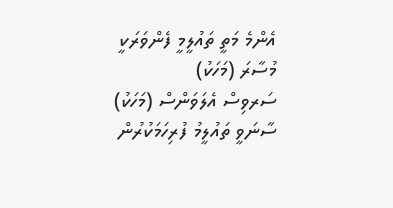އެންމެ މަތީ ތައުލީމީ ފެންވަރަކީ
މުސާރަ (މަހަކު)
ސަރވިސް އެލަވަންސް (މަހަކު)
ސާނަވީ ތައުލީމު ފުރިހަމަކުރުން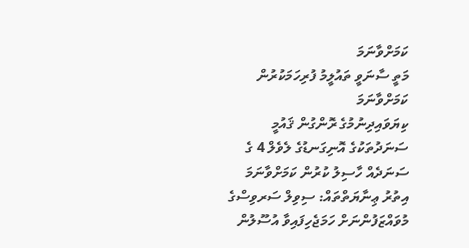ކަމަށްވާނަމަ
މަތީ ސާނަވީ ތައުލީމު ފުރިހަމަކުރުން ކަމަށްވާނަމަ
ކިޔަވައިދިނުމުގެ ރޮންގުން ޤައުމީ ސަނަދުތަކުގެ އޮނިގަނޑުގެ ލެވެލް 4 ގެ ސަނަދެއް ހާސިލު ކުރުން ކަމަށްވާނަމަ
އިތުރު ޢިނާޔަތްތައް: ސިވިލް ސަރވިސްގެ މުވައްޒަފުންނަށް ހަމަޖެހިފައިވާ އުސޫލުން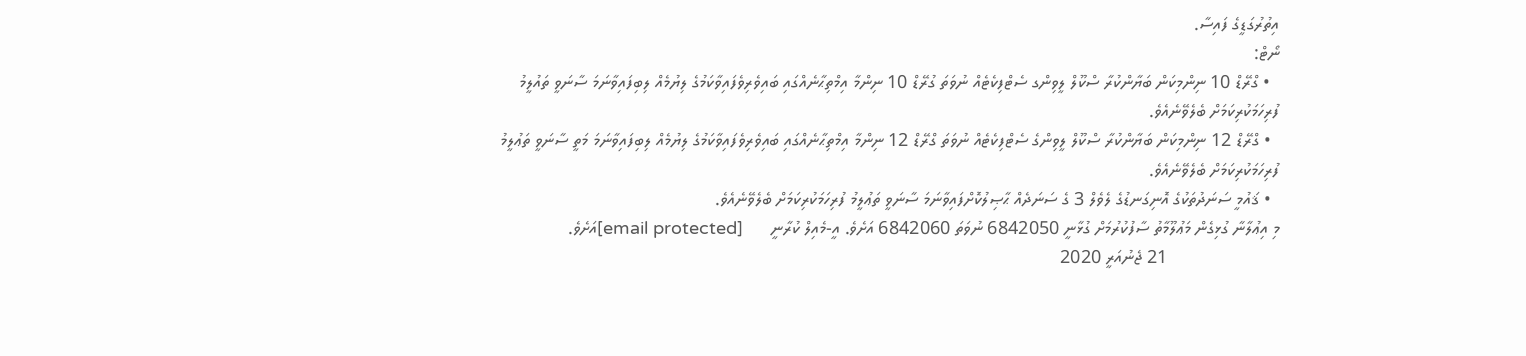އިތުރުގަޑީގެ ފައިސާ.
ނޯޓް:
  • ގްރޭޑް 10 ނިންމިކަން ބަޔާންކުރާ ސްކޫލް ލީވިންގ ސެޓްފިކެޓެއް ނުވަތަ ގުރޭޑް 10 ނިންމާ އިމްތިޙާނެއްގައި ބައިވެރިވެފައިވާކަމުގެ ލިޔުމެއް ލިބިފައިވާނަމަ ސާނަވީ ތައުލީމު ފުރިހަމަކުރިކަމަށް ބެލެވޭނެއެވެ.
  • ގްރޭޑް 12 ނިންމިކަން ބަޔާންކުރާ ސްކޫލް ލީވިންގެ ސެޓްފިކެޓެއް ނުވަތަ ގްރޭޑް 12 ނިންމާ އިމްތިޙާނެއްގައި ބައިވެރިވެފައިވާކަމުގެ ލިޔުމެއް ލިބިފައިވާނަމަ މަތީ ސާނަވީ ތަޢުލީމު ފުރިހަމަކުރިކަމަށް ބެލެވޭނެއެވެ.
  • ޤައުމީ ސަނަދުތަކުގެ އޮނިގަނޑުގެ ލެވެލް 3 ގެ ސަނަދެއް ޙާޞިލުކޮށްފައިވާނަމަ ސާނަވީ ތަޢުލީމު ފުރިހަމަކުރިކަމަށް ބެލެވޭނެއެވެ.
މި އިޢުލާނާ ގުޅިގެން މަޢުލޫމާތު ސާފުކުރުމަށް ގުޅާނީ 6842050 ނުވަތަ 6842060 އަށެވެ. އީ-މެއިލް ކުރާނީ      [email protected]އަށެވެ.
                        21 ޖެނުއަރީ 2020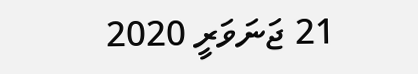21 ޖަނަވަރީ 2020